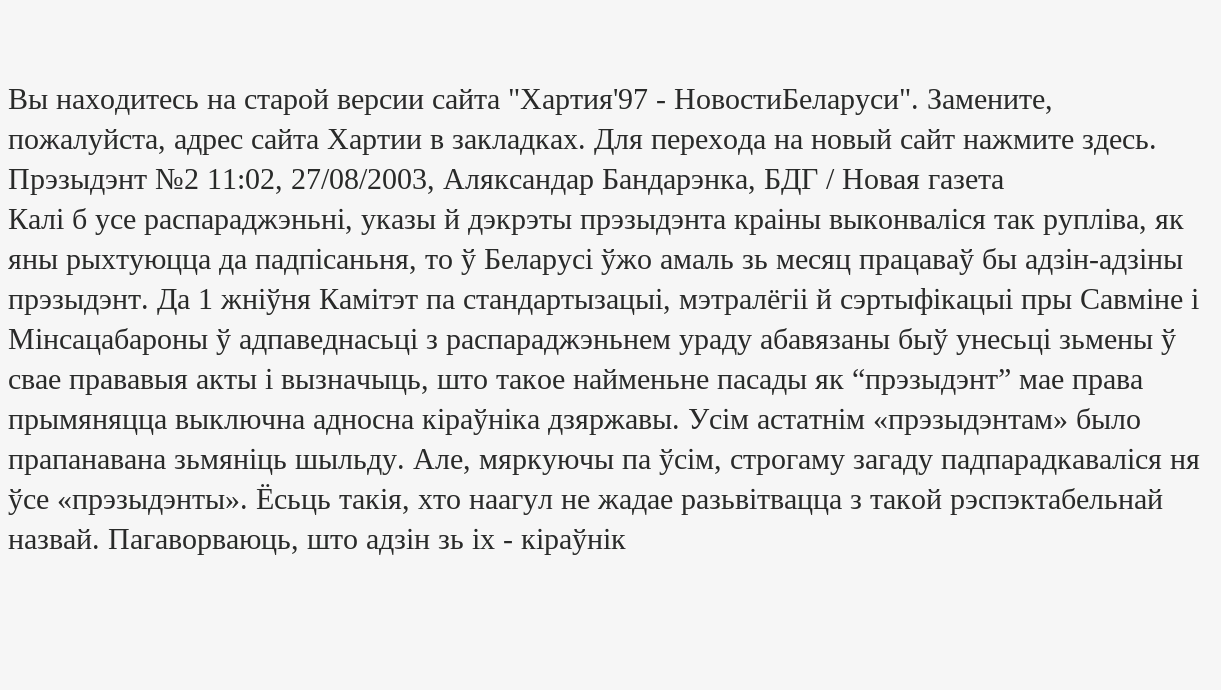Вы находитесь на старой версии сайта "Хартия'97 - НовостиБеларуси". Замените, пожалуйста, адрес сайта Хартии в закладках. Для перехода на новый сайт нажмите здесь.
Прэзыдэнт №2 11:02, 27/08/2003, Аляксандар Бандарэнка, БДГ / Новая газета
Калі б усе распараджэньні, указы й дэкрэты прэзыдэнта краіны выконваліся так рупліва, як яны рыхтуюцца да падпісаньня, то ў Беларусі ўжо амаль зь месяц працаваў бы адзін-адзіны прэзыдэнт. Да 1 жніўня Камітэт па стандартызацыі, мэтралёгіі й сэртыфікацыі пры Савміне і Мінсацабароны ў адпаведнасьці з распараджэньнем ураду абавязаны быў унесьці зьмены ў свае прававыя акты і вызначыць, што такое найменьне пасады як “прэзыдэнт” мае права прымяняцца выключна адносна кіраўніка дзяржавы. Усім астатнім «прэзыдэнтам» было прапанавана зьмяніць шыльду. Але, мяркуючы па ўсім, строгаму загаду падпарадкаваліся ня ўсе «прэзыдэнты». Ёсьць такія, хто наагул не жадае разьвітвацца з такой рэспэктабельнай назвай. Пагаворваюць, што адзін зь іх - кіраўнік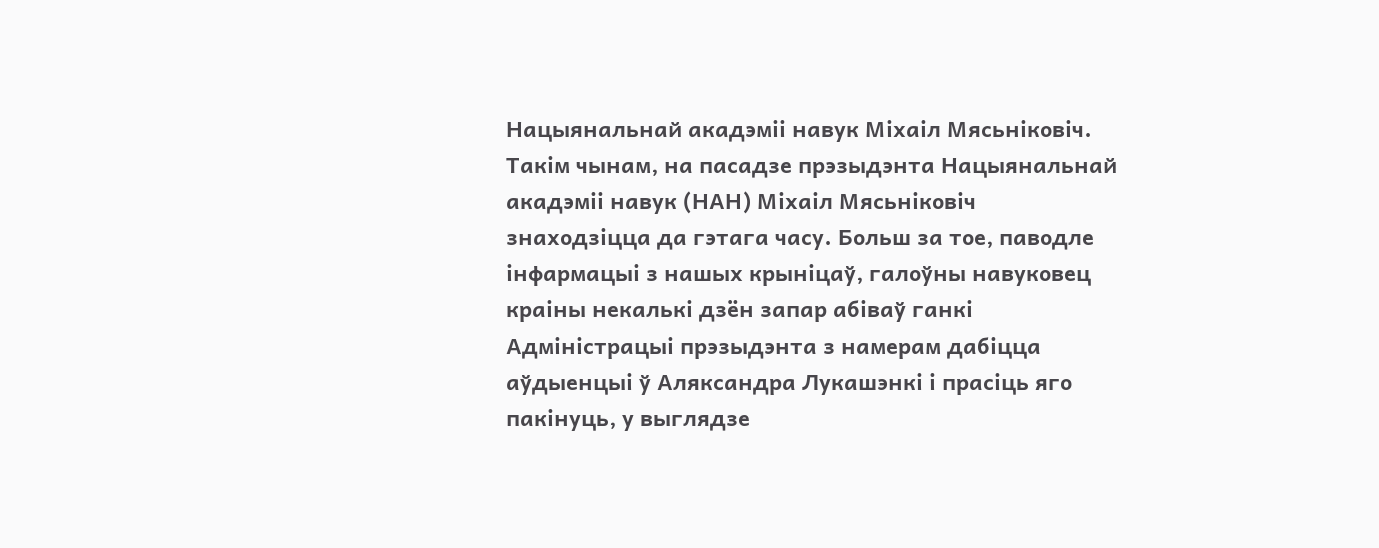Нацыянальнай акадэміі навук Міхаіл Мясьніковіч.
Такім чынам, на пасадзе прэзыдэнта Нацыянальнай акадэміі навук (НАН) Міхаіл Мясьніковіч знаходзіцца да гэтага часу. Больш за тое, паводле інфармацыі з нашых крыніцаў, галоўны навуковец краіны некалькі дзён запар абіваў ганкі Адміністрацыі прэзыдэнта з намерам дабіцца аўдыенцыі ў Аляксандра Лукашэнкі і прасіць яго пакінуць, у выглядзе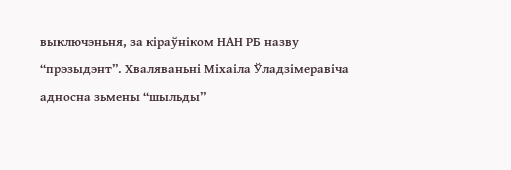выключэньня, за кіраўніком НАН РБ назву “прэзыдэнт”. Хваляваньні Міхаіла Ўладзімеравіча адносна зьмены “шыльды”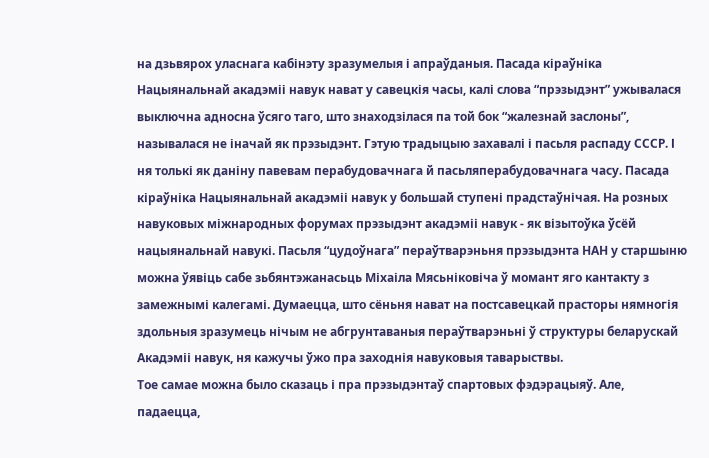на дзьвярох уласнага кабінэту зразумелыя і апраўданыя. Пасада кіраўніка Нацыянальнай акадэміі навук нават у савецкія часы, калі слова “прэзыдэнт” ужывалася выключна адносна ўсяго таго, што знаходзілася па той бок “жалезнай заслоны”, называлася не іначай як прэзыдэнт. Гэтую традыцыю захавалі і пасьля распаду СССР. І ня толькі як даніну павевам перабудовачнага й пасьляперабудовачнага часу. Пасада кіраўніка Нацыянальнай акадэміі навук у большай ступені прадстаўнічая. На розных навуковых міжнародных форумах прэзыдэнт акадэміі навук - як візытоўка ўсёй нацыянальнай навукі. Пасьля “цудоўнага” пераўтварэньня прэзыдэнта НАН у старшыню можна ўявіць сабе зьбянтэжанасьць Міхаіла Мясьніковіча ў момант яго кантакту з замежнымі калегамі. Думаецца, што сёньня нават на постсавецкай прасторы нямногія здольныя зразумець нічым не абгрунтаваныя пераўтварэньні ў структуры беларускай Акадэміі навук, ня кажучы ўжо пра заходнія навуковыя таварыствы.
Тое самае можна было сказаць і пра прэзыдэнтаў спартовых фэдэрацыяў. Але, падаецца,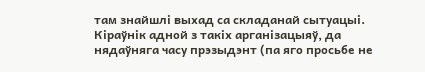там знайшлі выхад са складанай сытуацыі. Кіраўнік адной з такіх арганізацыяў, да нядаўняга часу прэзыдэнт (па яго просьбе не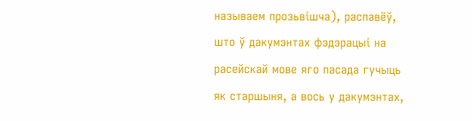называем прозьвішча), распавёў, што ў дакумэнтах фэдэрацыі на расейскай мове яго пасада гучыць як старшыня, а вось у дакумэнтах,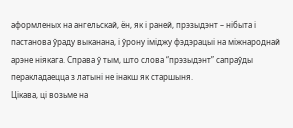аформленых на ангельскай, ён, як і раней, прэзыдэнт – нібыта і пастанова ўраду выканана, і ўрону іміджу фэдэрацыі на міжнароднай арэне ніякага. Справа ў тым, што слова “прэзыдэнт” сапраўды перакладаецца з латыні не інакш як старшыня.
Цікава, ці возьме на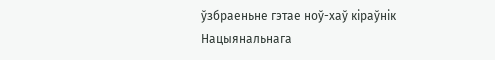ўзбраеньне гэтае ноў-хаў кіраўнік Нацыянальнага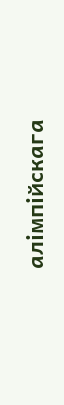алімпійскага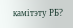камітэту РБ?